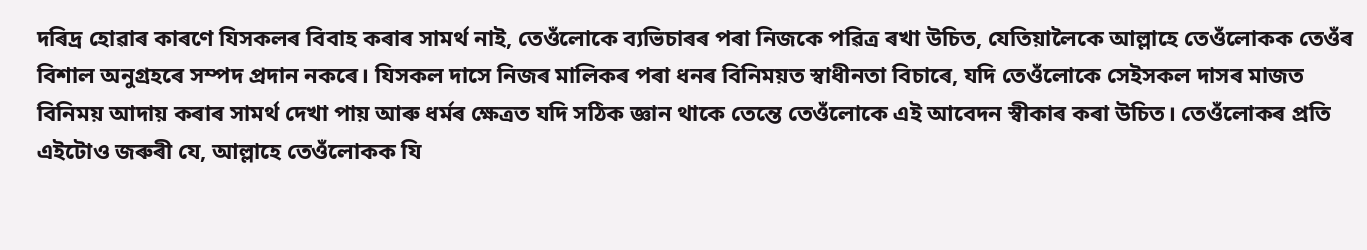দৰিদ্ৰ হোৱাৰ কাৰণে যিসকলৰ বিবাহ কৰাৰ সামৰ্থ নাই, তেওঁলোকে ব্যভিচাৰৰ পৰা নিজকে পৱিত্ৰ ৰখা উচিত, যেতিয়ালৈকে আল্লাহে তেওঁলোকক তেওঁৰ বিশাল অনুগ্ৰহৰে সম্পদ প্ৰদান নকৰে। যিসকল দাসে নিজৰ মালিকৰ পৰা ধনৰ বিনিময়ত স্বাধীনতা বিচাৰে, যদি তেওঁলোকে সেইসকল দাসৰ মাজত বিনিময় আদায় কৰাৰ সামৰ্থ দেখা পায় আৰু ধৰ্মৰ ক্ষেত্ৰত যদি সঠিক জ্ঞান থাকে তেন্তে তেওঁলোকে এই আবেদন স্বীকাৰ কৰা উচিত। তেওঁলোকৰ প্ৰতি এইটোও জৰুৰী যে, আল্লাহে তেওঁলোকক যি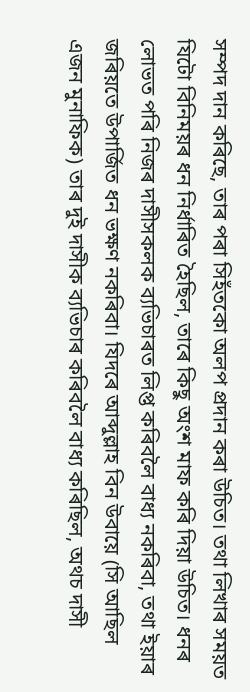সম্পদ দান কৰিছে, তাৰ পৰা সিহঁতকো অলপ প্ৰদান কৰা উচিত। তথা লিখাৰ সময়ত যিটো বিনিময়ৰ ধন নিৰ্ধাৰিত হৈছিল, তাৰে কিছু অংশ মাফ কৰি দিয়া উচিত। ধনৰ লোভত পৰি নিজৰ দাসীসকলক ব্যভিচাৰত লিপ্ত কৰিবলৈ বাধ্য নকৰিবা, তথা ইয়াৰ জৰিয়তে উপাৰ্জিত ধন ভক্ষণ নকৰিবা। যিদৰে আব্দুল্লাহ বিন উবায়ে (সি আছিল এজন মুনাফিক) তাৰ দুই দাসীক ব্যভিচাৰ কৰিবলৈ বাধ্য কৰিছিল, অথচ দাসী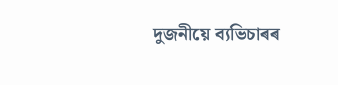দুজনীয়ে ব্যভিচাৰৰ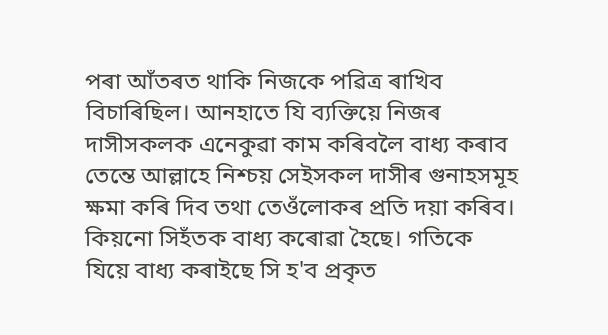পৰা আঁতৰত থাকি নিজকে পৱিত্ৰ ৰাখিব বিচাৰিছিল। আনহাতে যি ব্যক্তিয়ে নিজৰ দাসীসকলক এনেকুৱা কাম কৰিবলৈ বাধ্য কৰাব তেন্তে আল্লাহে নিশ্চয় সেইসকল দাসীৰ গুনাহসমূহ ক্ষমা কৰি দিব তথা তেওঁলোকৰ প্ৰতি দয়া কৰিব। কিয়নো সিহঁতক বাধ্য কৰোৱা হৈছে। গতিকে যিয়ে বাধ্য কৰাইছে সি হ'ব প্ৰকৃত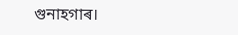গুনাহগাৰ।